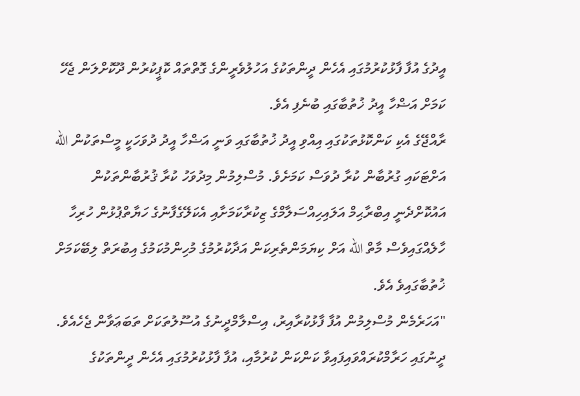އީދުގެ އުފާ ފާޅުކުރުމުގައި އެހެން ދީންތަކުގެ އަހުލުވެރީންގެ ގޮތްތައް ކޮޕީކުރުން ދޫކޮށްލަން ޖެހޭ ކަމަށް އަޟްހާ އީދު ޚުތުބާގައި ބުނެފި އެވެ.
ރާއްޖޭގެ އެކި ކަންކޮޅުތަކުގައި އިއްވި އީދު ޚުތުބާގައި ވަނީ އަޟްހާ އީދު ދުވަހަކީ މީސްތަކުން الله އަށްޓަކައި ގުރުބާން ކުރާ ދުވަސް ކަމަށެވެ. މުސްލިމުން މިދުވަހު ކުރާ ޤުރުބާންތަކުން އައުކޮށްދެނީ އިބްރާޙިމް އަލައިހިއްސަލާމްގެ ޒިކުރާކަމަށާއި އެކަލޭގެފާނުގެ ހަޔާތްޕުޅުން ހުރިހާ ހާލެއްގައިވެސް މާތް الله އަށް ކިޔަމަންތެރިކަން އަދާކުރުމުގެ މުހިންމުކަމުގެ އިބުރަތް ލިބޭކަމަށް ޚުތުބާގައިވެ އެވެ.
"އަހަރެމެން މުސްލިމުން އުފާ ފާޅުކުރާއިރު، އިސްލާމްދީނުގެ އުސޫލުތަކަށް ތަބަޢަވާން ޖެހެއެވެ. ދީނުގައި ހަރާމްކުރައްވައިފައިވާ ކަންކަން ކުރުމާއި، އުފާ ފާޅުކުރުމުގައި އެހެން ދީންތަކުގެ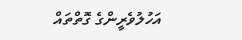އަހުލުވެރީންގެ ގޮތްތައް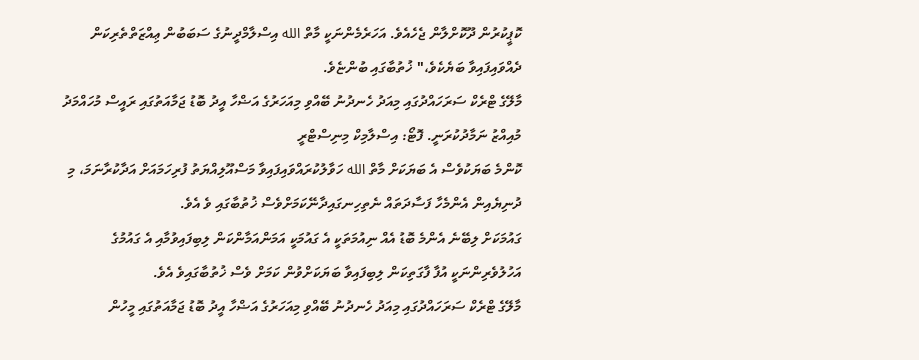ކޮޕީކުރުން ދޫކޮށްލާން ޖެހެއެވެ. އަހަރެމެންނަކީ މާތް الله އިސްލާމްދީނުގެ ސަބަބުން ޢިއްޒަތްތެރިކަން ދެއްވައިފައިވާ ބަޔެކެވެ،" ޚުތުބާގައި ބުންޏެވެ.
މާލޭގެ ޓްރެކް ސަރަހައްދުގައި މިއަދު ހެނދުނު ބޭއްވި މިއަހަރުގެ އަޟްހާ އީދު ބޮޑު ޖަމާއަތުގައި ރައީސް މުހައްމަދު މުއިއްޒު ނަމާދުކުރަނީ. ފޮޓޯ: އިސްލާމިކް މިނިސްޓްރީ
ކޮންމެ ބަޔަކުވެސް އެ ބަޔަކަށް މާތް الله ހަވާލުކުރައްވައިފައިވާ މަސްއޫލިއްޔަތު ފުރިހަމައަށް އަދާކުރާނަމަ، މި ދުނިޔެއިން އެންމެހާ ފަސާދަތައް ނެތިހިނގައިދާނޭކަމަށްވެސް ޚުތުބާގައި ވެ އެވެ.
ގައުމަކަށް ލިބޭނެ އެންމެ ބޮޑު އެއް ނިއުމަތަކީ އެ ގައުމަކީ އަމަންއަމާންކަން ލިބިފައިވުމާއި އެ ގައުމުގެ އަހުލުވެރިންނަކީ އުފާ ފާގަތިކަން ލިބިފައިވާ ބަޔަކަށްވުން ކަމަށް ވެސް ޚުތުބާގައިވެ އެވެ.
މާލޭގެ ޓްރެކް ސަރަހައްދުގައި މިއަދު ހެނދުނު ބޭއްވި މިއަހަރުގެ އަޟްހާ އީދު ބޮޑު ޖަމާއަތުގައި މީހުން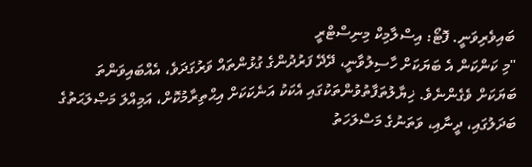ބައިވެރިވަނީ. ފޮޓޯ: އިސްލާމިކް މިނިސްޓްރީ
"މި ކަންކަން އެ ބަޔަކަށް ހާސިލުވާނީ، ދޭދޭ ފަރުދުންގެ ގުޅުންތައް ވަރުގަދަވެ، އެއްބައިވަންތަ ބަޔަކަށް ވެގެންނެވެ. ޚިޔާލުތަފާތުވުންތަކުގައި އެކަކު އަނެކަކަށް އިޙްތިރާމުކޮށް، އަމިއްލަ މަޞްލަޙަތުގެ ބަދަލުގައި، ދީނާއި، ވަތަނުގެ މަސްލަހަތު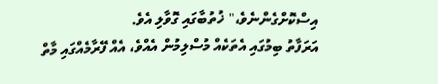އިސްކޮށްގެންނެވެ،" ޚުތުބާގައި ގޮވާލި އެވެ.
އަރަފާތު ބިމުގައި އެތަކެއް މުސްލިމުން އެއްވެ، އެއް ފޭރާމެއްގައި މާތް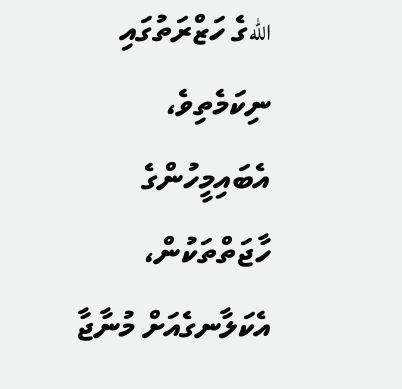اللهގެ ހަޒްރަތުގައި ނިކަމެތިވެ، އެބައިމީހުންގެ ހާޖަތްތަކުން، އެކަލާނގެއަށް މުނާޖާ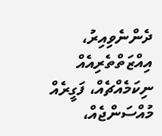ދެންނެވިއިރު، އިއްޒަތްތެރިއެއް ނިކަމެއްޗެއް، ފަގީރެއް މުއްސަންޖެއް،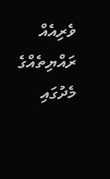ވެރިއެއް ރައްޔިތެއްގެ މެދުގައި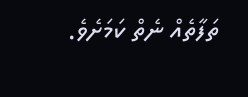ތަފާތެއް ނެތް ކަމަށެވެ.